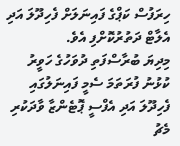ހިރަފުސް ކަޕްގެ ފައިނަލަށް ފެހިދޫލަ އަދި އެލާޓް ދަތުރުކޮށްފި އެވެ.
މިދިޔަ ބުރާސްފަތި ދުވަހުގެ ހަވީރު ކުޅުނު ފުރަތަމަ ސެމީ ފައިނަލުގައި ފެހިދޫލަ އަދި އެފްސީ ޕޮޓެންޒާ ވާދަކުރި މެޗު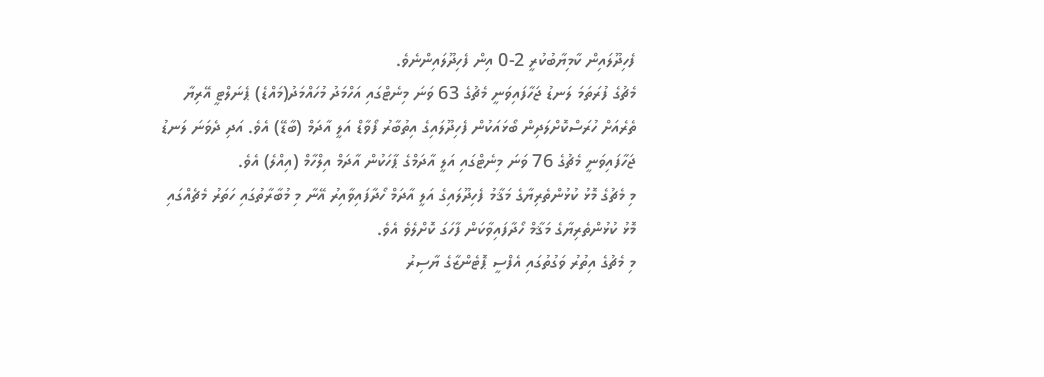ފެހިދޫލައިން ކާމިޔާބުކުރީ 2-0 އިން ފެހިދޫލައިންނެވެ.
މެޗުގެ ފުރަތަމަ ލަނޑު ޖަހާފައިވަނީ މެޗުގެ 63 ވަނަ މިނެޓްގައި އަހްމަދު މުހައްމަދު(މައްޑެ) ޕެނަލްޓީ އޭރިޔާ ތެރެއަށް ހުރަސްކޮށްލަދިން ބޯޅައަކުން ފެހިދޫލައިގެ އިތުބާރު ފޯވާޑް އަލީ އާދަމް (ބާޑޭ) އެވެ. އަދި ދެވަނަ ލަނޑު ޖަހާފައިވަނީ މެޗުގެ 76 ވަނަ މިނެޓްގައި އަލީ އާދަމްގެ ޕާހަކުން އާދަމް އިލްހާމް (އިއްލެ) އެވެ.
މި މެޗުގެ މޮޅު ކުޅުންތެރިޔާގެ މަޤާމު ފެހިދޫލައިގެ އަލީ އާދަމް ހޯދާފައިވާއިރު އޭނާ މި މުބާރާތުގައި ހަތަރު މެޗެއްގައި މޮޅު ކުޅުންތެރިޔާގެ މަޤާމް ހޯދާފައިވާކަން ފާހަގަ ކޮށްލެވެ އެވެ.
މި މެޗުގެ އިތުރު ވަގުތުގައި އެފްސީ ޕޮޓެންޒާގެ ޔާސިރު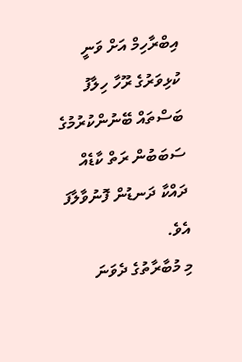އިބްރާހިމް އަށް ވަނީ ކުޅިވަރުގެ ރޫހާ ހިލާފު ބަސްތައް ބޭނުންކުރުމުގެ ސަބަބުން ރަތް ކާޑެއް ދައްކާ ދަނޑުން ފޮނުވާލާފަ އެވެ.
މި މުބާރާތުގެ ދެވަނަ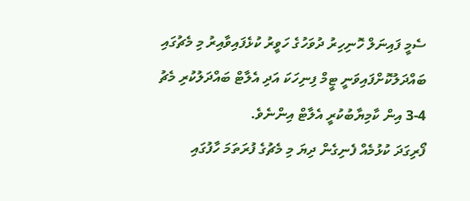ސެމީ ފައިނަލް ހޮނިހިރު ދުވަހުގެ ހަވީރު ކުޅެފައިވާއިރު މި މެޗުގައި ބައްދަލުކޮށްފައިވަނީ ޓީމް ފިނިހަކަ އަދި އެލާޓް ބައްދަލުކުރި މެޗު 4-3 އިން ކާމިޔާބުކުރީ އެލާޓް އިންނެވެ.
ފޯރިގަދަ ކުޅުމެއް ފެނިގެން ދިޔަ މި މެޗުގެ ފުރަތަމަ ހާފުގައި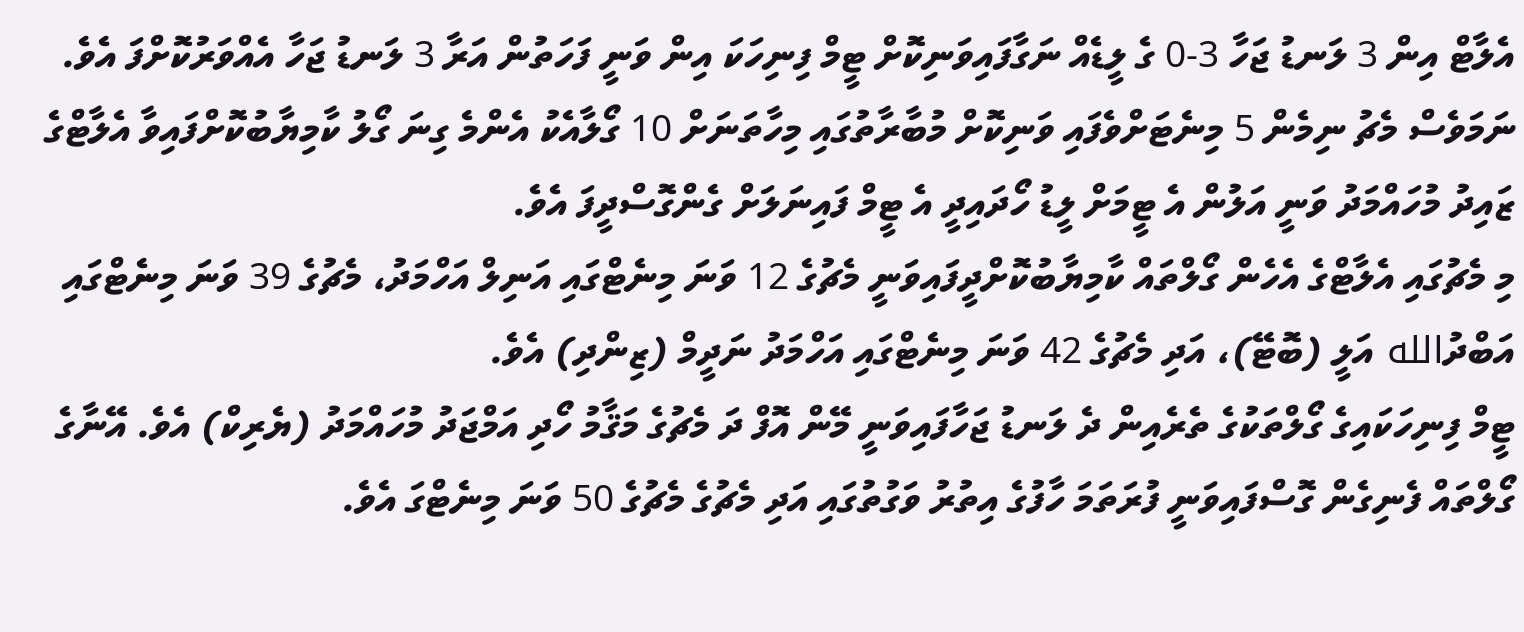އެލާޓް އިން 3 ލަނޑު ޖަހާ 3-0 ގެ ލީޑެއް ނަގާފައިވަނިކޮށް ޓީމް ފިނިހަކަ އިން ވަނީ ފަހަތުން އަރާ 3 ލަނޑު ޖަހާ އެއްވަރުކޮށްފަ އެވެ. ނަމަވެސް މެޗު ނިމެން 5 މިނެޓަށްވެފައި ވަނިކޮށް މުބާރާތުގައި މިހާތަނަށް 10 ގޯލާއެކު އެންމެ ގިނަ ގޯލު ކާމިޔާބުކޮށްފައިވާ އެލާޓްގެ ޒައިދު މުހައްމަދު ވަނީ އަލުން އެ ޓީމަށް ލީޑު ހޯދައިދީ އެ ޓީމް ފައިނަލަށް ގެންގޮސްދީފަ އެވެ.
މި މެޗުގައި އެލާޓްގެ އެހެން ގޯލްތައް ކާމިޔާބުކޮށްދީފައިވަނީ މެޗުގެ 12 ވަނަ މިނެޓްގައި އަނިލް އަހްމަދު، މެޗުގެ 39 ވަނަ މިނެޓްގައި އަބްދުالله އަލީ (ބޮޓޭ)، އަދި މެޗުގެ 42 ވަނަ މިނެޓްގައި އަހްމަދު ނަދީމް (ޒިންދި) އެވެ.
ޓީމް ފިނިހަކައިގެ ގޯލްތަކުގެ ތެރެއިން ދެ ލަނޑު ޖަހާފައިވަނީ މޭން އޮފް ދަ މެޗުގެ މަޤާމު ހޯދި އަމްޖަދު މުހައްމަދު (ޔެރިކް) އެވެ. އޭނާގެ ގޯލްތައް ފެނިގެން ގޮސްފައިވަނީ ފުރަތަމަ ހާފުގެ އިތުރު ވަގުތުގައި އަދި މެޗުގެ މެޗުގެ 50 ވަނަ މިނެޓްގަ އެވެ.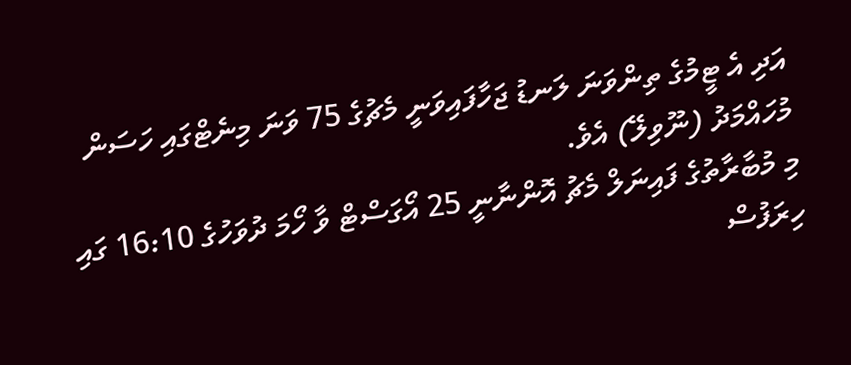އަދި އެ ޓީމުގެ ތިންވަނަ ލަނޑު ޖަހާފައިވަނީ މެޗުގެ 75 ވަނަ މިނެޓްގައި ހަސަން މުހައްމަދު (ނޫވިލޭ) އެވެ.
މި މުބާރާތުގެ ފައިނަލް މެޗު އޮންނާނީ 25 އޯގަސްޓް ވާ ހޯމަ ދުވަހުގެ 16:10 ގައި ހިރަފުސް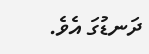ދަނޑުގަ އެވެ.